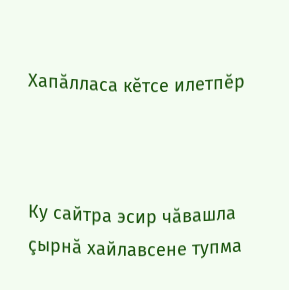Хапăлласа кĕтсе илетпĕр



Ку сайтра эсир чăвашла çырнă хайлавсене тупма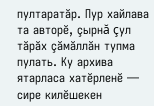пултаратăр. Пур хайлава та авторĕ, çырнă çул тăрăх çăмăллăн тупма пулать. Ку архива ятарласа хатĕрленĕ — сире килĕшекен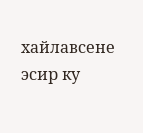хайлавсене эсир ку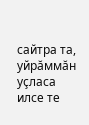сайтра та, уйрăммăн уçласа илсе те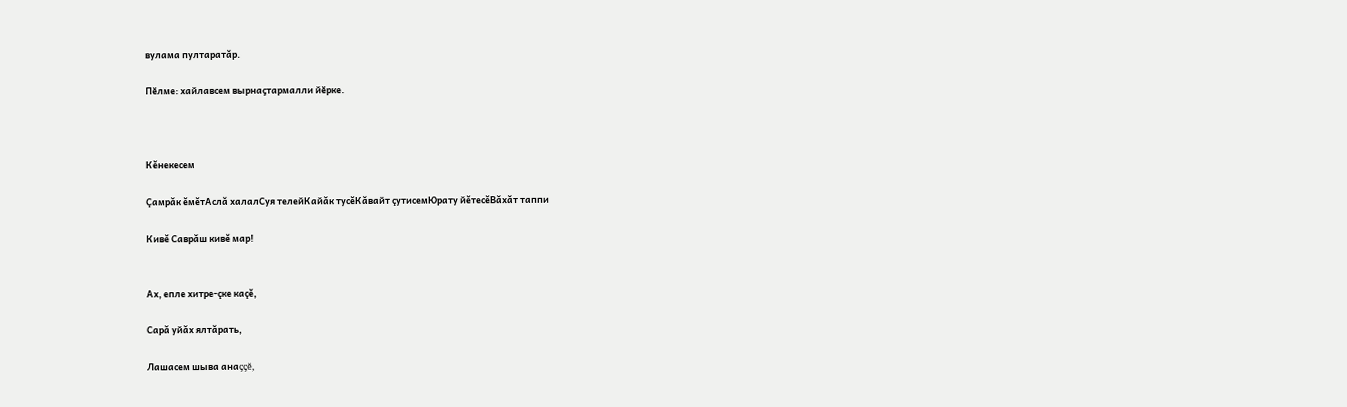вулама пултаратăр.

Пӗлме: хайлавсем вырнаҫтармалли йӗрке.



Кĕнекесем

Çамрăк ĕмĕтАслă халалСуя телейКайăк тусĕКăвайт çутисемЮрату йĕтесĕВăхăт таппи

Кивĕ Саврăш кивĕ мар!


Ах, епле хитре-çке каçĕ,

Сарă уйăх ялтăрать,

Лашасем шыва анаççĕ,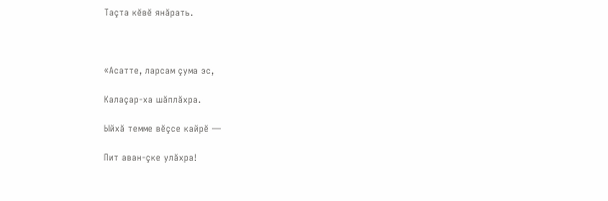Таçта кĕвĕ янăрать.



«Асатте, ларсам çума эс,

Калаçар-ха шăплăхра.

Ыйхă темме вĕçсе кайрĕ —

Пит аван-çке улăхра!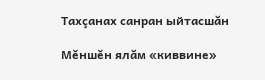Тахçанах санран ыйтасшăн

Мĕншĕн ялăм «киввине»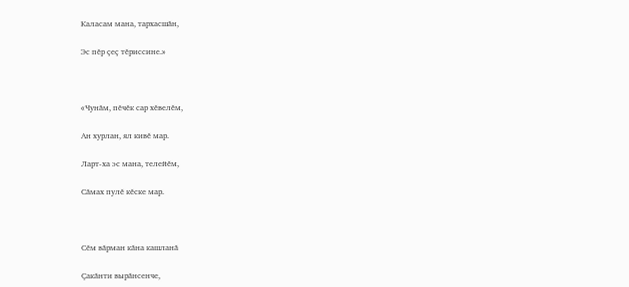Каласам мана, тархасшăн,

Эс пĕр çеç тĕриссине.»



«Чунăм, пĕчĕк сар хĕвелĕм,

Ан хурлан, ял кивĕ мар.

Ларт-ха эс мана, телейĕм,

Сăмах пулĕ кĕске мар.



Сĕм вăрман кăна кашланă

Çакăнти вырăнсенче,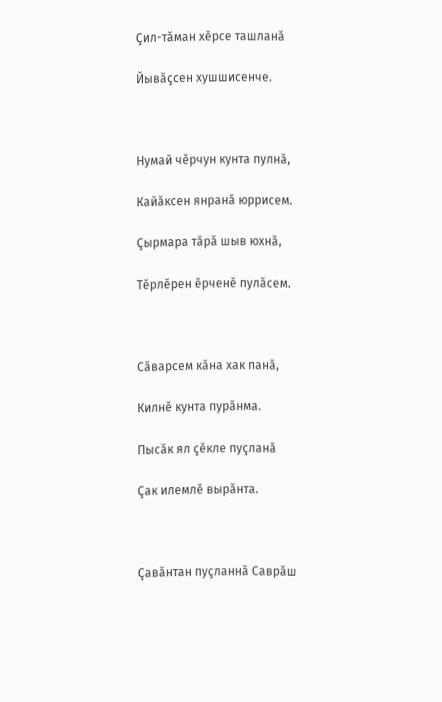Çил-тăман хĕрсе ташланă

Йывăçсен хушшисенче.



Нумай чĕрчун кунта пулнă,

Кайăксен янранă юррисем.

Çырмара тăрă шыв юхнă,

Тĕрлĕрен ĕрченĕ пулăсем.



Сăварсем кăна хак панă,

Килнĕ кунта пурăнма.

Пысăк ял çĕкле пуçланă

Çак илемлĕ вырăнта.



Çавăнтан пуçланнă Саврăш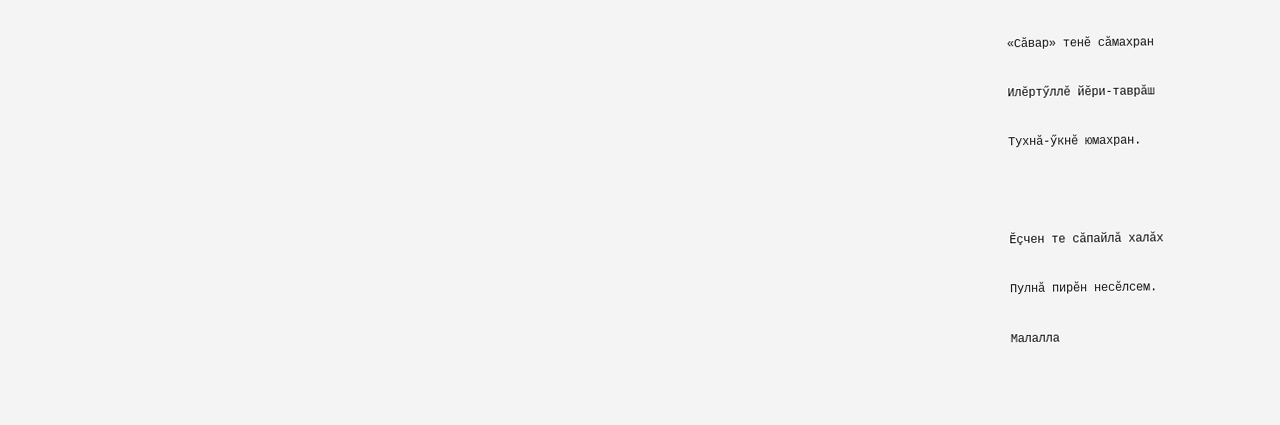«Сăвар» тенĕ сăмахран

Илĕртӳллĕ йĕри-таврăш

Тухнă-ӳкнĕ юмахран.



Ĕçчен те сăпайлă халăх

Пулнă пирĕн несĕлсем.

Малалла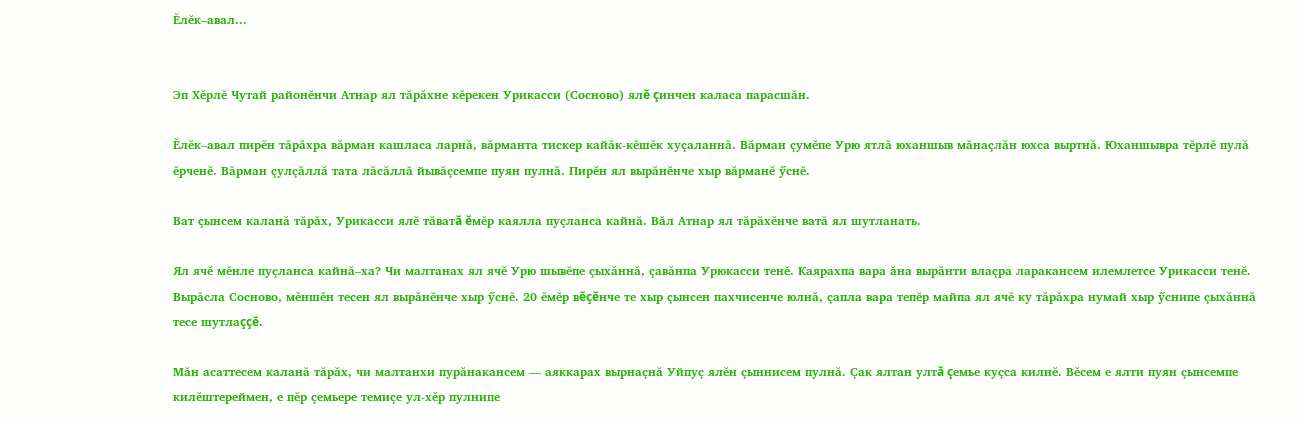Ĕлĕк–авал...


Эп Хĕрлĕ Чутай районĕнчи Атнар ял тăрăхне кĕрекен Урикасси (Сосново) ялĕ çинчен каласа парасшăн.

Ĕлĕк–авал пирĕн тăрăхра вăрман кашласа ларнă, вăрманта тискер кайăк-кĕшĕк хуçаланнă. Вăрман çумĕпе Урю ятлă юханшыв мăнаçлăн юхса выртнă. Юханшывра тĕрлĕ пулă ĕрченĕ. Вăрман çулçăллă тата лăсăллă йывăçсемпе пуян пулнă. Пирĕн ял вырăнĕнче хыр вăрманĕ ӳснĕ.

Ват çынсем каланă тăрăх, Урикасси ялĕ тăватă ĕмĕр каялла пуçланса кайнă. Вăл Атнар ял тăрăхĕнче ватă ял шутланать.

Ял ячĕ мĕнле пуçланса кайнă–ха? Чи малтанах ял ячĕ Урю шывĕпе çыхăннă, çавăнпа Урюкасси тенĕ. Каярахпа вара ăна вырăнти влаçра ларакансем илемлетсе Урикасси тенĕ. Вырăсла Сосново, мĕншĕн тесен ял вырăнĕнче хыр ӳснĕ. 20 ĕмĕр вĕçĕнче те хыр çынсен пахчисенче юлнă, çапла вара тепĕр майпа ял ячĕ ку тăрăхра нумай хыр ӳснипе çыхăннă тесе шутлаççĕ.

Мăн асаттесем каланă тăрăх, чи малтанхи пурăнакансем — аяккарах вырнаçнă Уйпуç ялĕн çыннисем пулнă. Çак ялтан ултă çемье куçса килнĕ. Вĕсем е ялти пуян çынсемпе килĕштереймен, е пĕр çемьере темиçе ул-хĕр пулнипе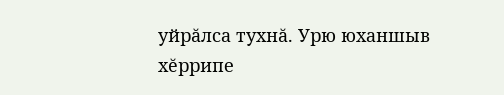уйрăлса тухнă. Урю юханшыв хĕррипе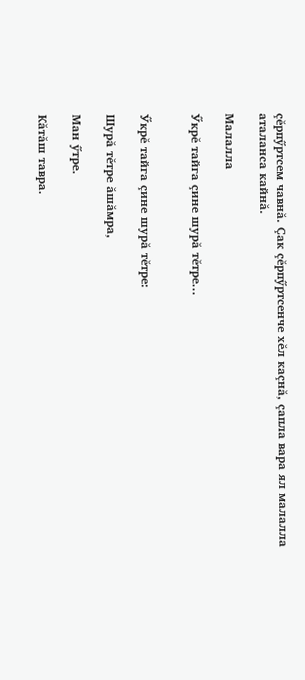çĕрпӳртсем чавнă. Çак çĕрпӳртсенче хĕл каçнă, çапла вара ял малалла аталанса кайнă.

Малалла

Ӳкрĕ тайга çине шурă тĕтре...


Ӳкрĕ тайга çине шурă тĕтре:

Шурă тĕтре ăшăмра,

Ман ӳтре.

Кăтăш тавра.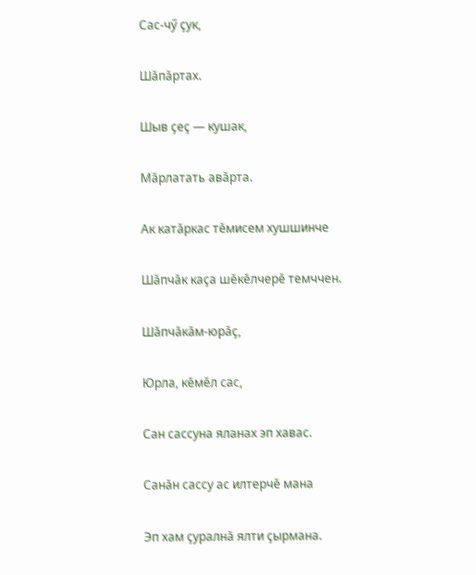Сас-чӳ çук,

Шăпăртах.

Шыв çеç — кушак,

Мăрлатать авăрта.

Ак катăркас тĕмисем хушшинче

Шăпчăк каçа шĕкĕлчерĕ темччен.

Шăпчăкăм-юрăç,

Юрла, кĕмĕл сас,

Сан сассуна яланах эп хавас.

Санăн сассу ас илтерчĕ мана

Эп хам çуралнă ялти çырмана.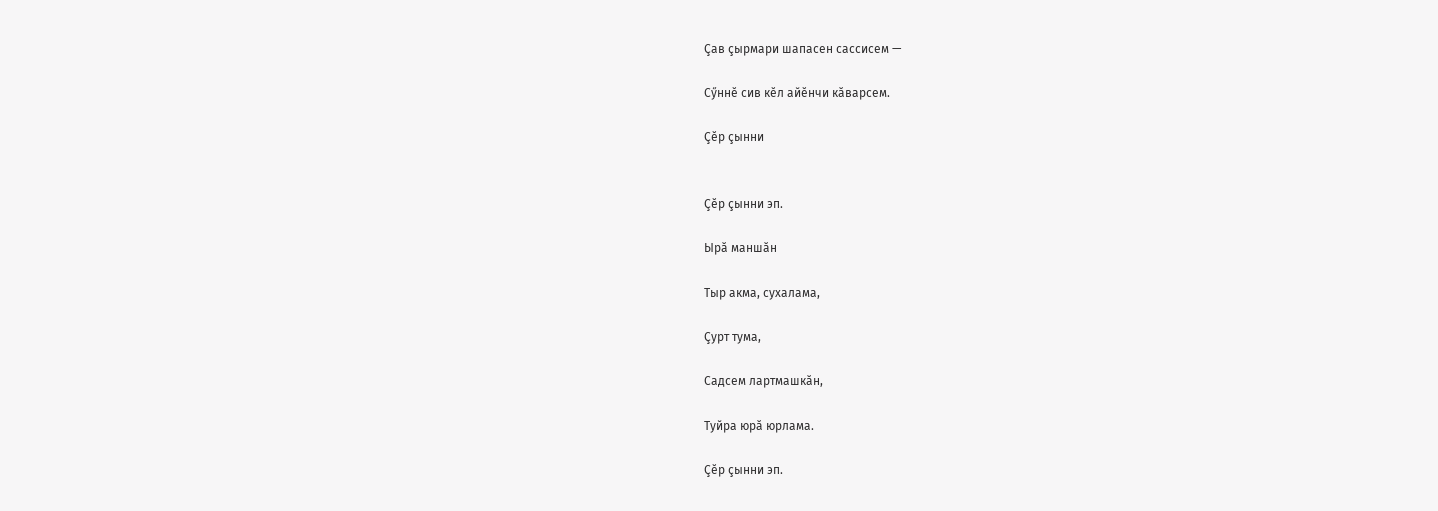Çав çырмари шапасен сассисем —

Сӳннĕ сив кĕл айĕнчи кăварсем.

Çĕр çынни


Çĕр çынни эп.

Ырă маншăн

Тыр акма, сухалама,

Çурт тума,

Садсем лартмашкăн,

Туйра юрă юрлама.

Çĕр çынни эп.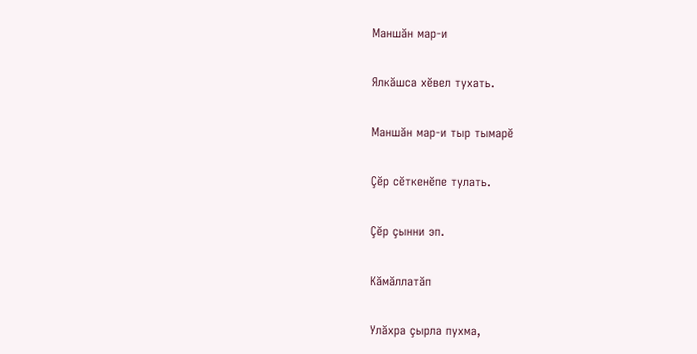Маншăн мар-и

Ялкăшса хĕвел тухать.

Маншăн мар-и тыр тымарĕ

Çĕр сĕткенĕпе тулать.

Çĕр çынни эп.

Кăмăллатăп

Улăхра çырла пухма,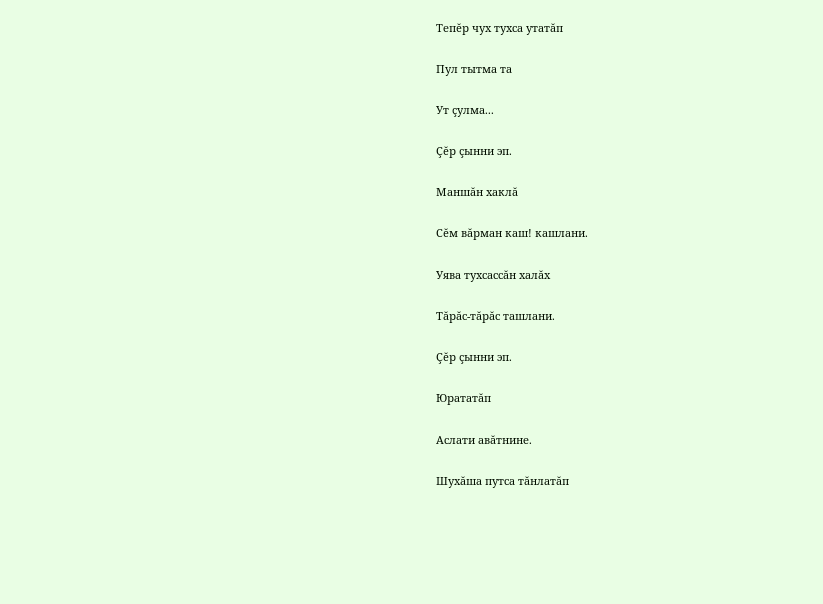Тепĕр чух тухса утатăп

Пул тытма та

Ут çулма...

Çĕр çынни эп.

Маншăн хаклă

Сĕм вăрман каш! кашлани.

Уява тухсассăн халăх

Тăрăс-тăрăс ташлани.

Çĕр çынни эп.

Юрататăп

Аслати авăтнине.

Шухăша путса тăнлатăп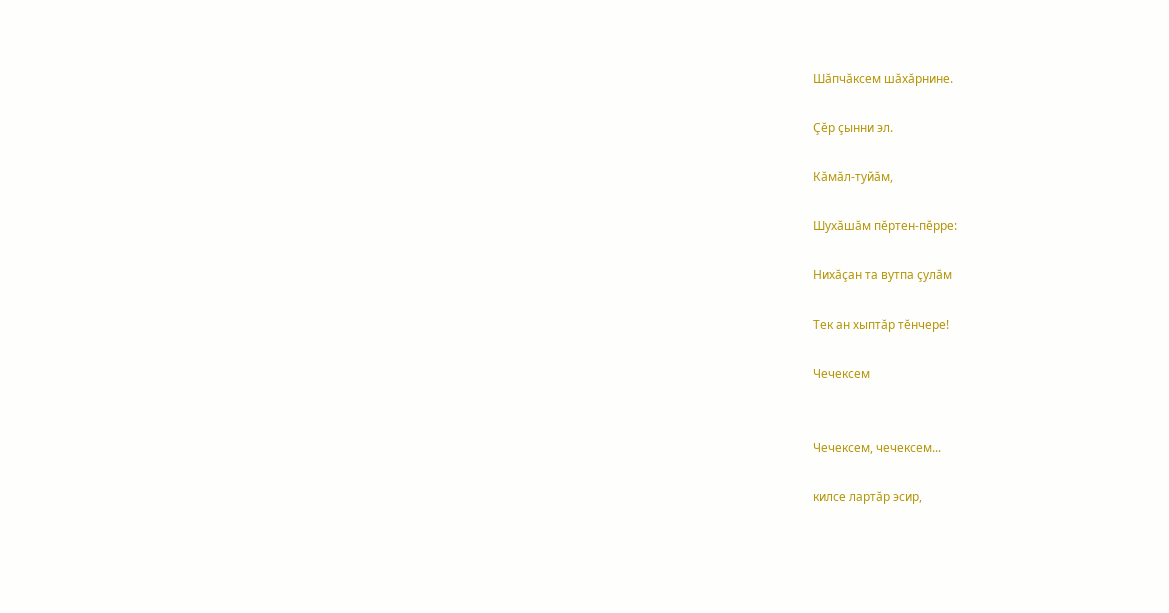Шăпчăксем шăхăрнине.

Çĕр çынни эл.

Кăмăл-туйăм,

Шухăшăм пĕртен-пĕрре:

Нихăçан та вутпа çулăм

Тек ан хыптăр тĕнчере!

Чечексем


Чечексем, чечексем...

килсе лартăр эсир,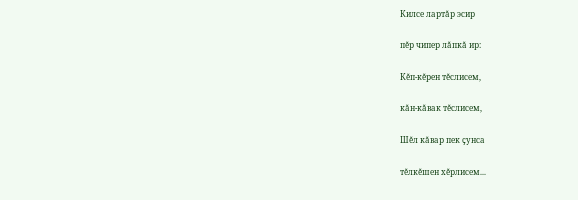Килсе лартăр эсир

пĕр чипер лăпкă ир:

Кĕп-кĕрен тĕслисем,

кăн-кăвак тĕслисем,

Шĕл кăвар пек çунса

тĕлкĕшен хĕрлисем...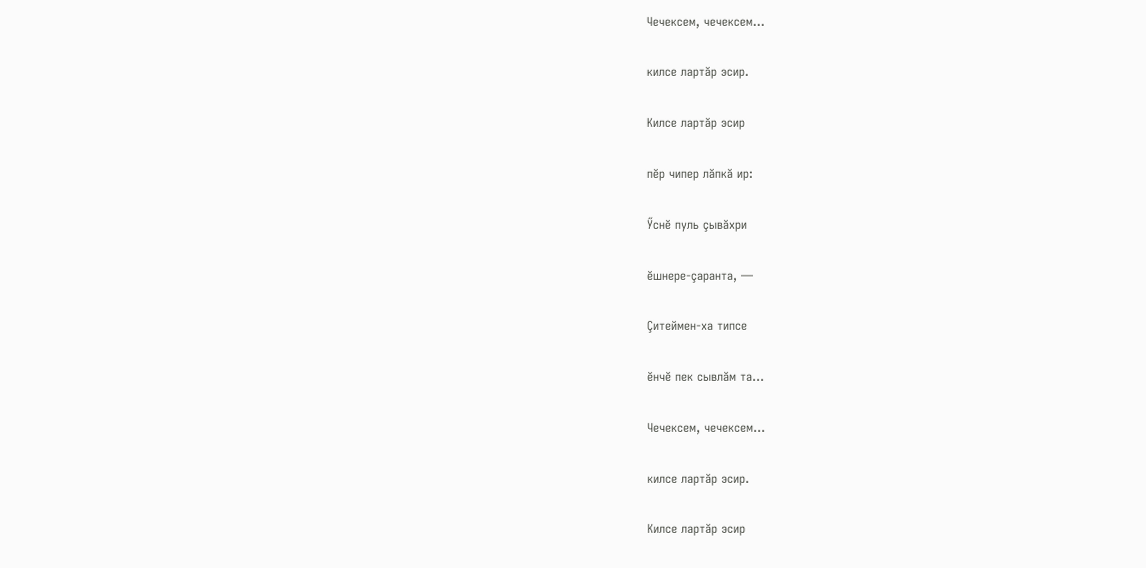Чечексем, чечексем...

килсе лартăр эсир.

Килсе лартăр эсир

пĕр чипер лăпкă ир:

Ӳснĕ пуль çывăхри

ĕшнере-çаранта, —

Çитеймен-ха типсе

ĕнчĕ пек сывлăм та...

Чечексем, чечексем...

килсе лартăр эсир.

Килсе лартăр эсир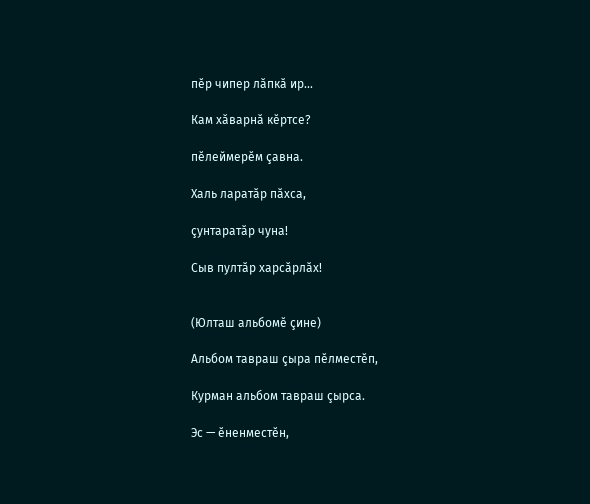пĕр чипер лăпкă ир...

Кам хăварнă кĕртсе?

пĕлеймерĕм çавна.

Халь ларатăр пăхса,

çунтаратăр чуна!

Сыв пултăр харсăрлăх!


(Юлташ альбомĕ çине)

Альбом тавраш çыра пĕлместĕп,

Курман альбом тавраш çырса.

Эс — ĕненместĕн,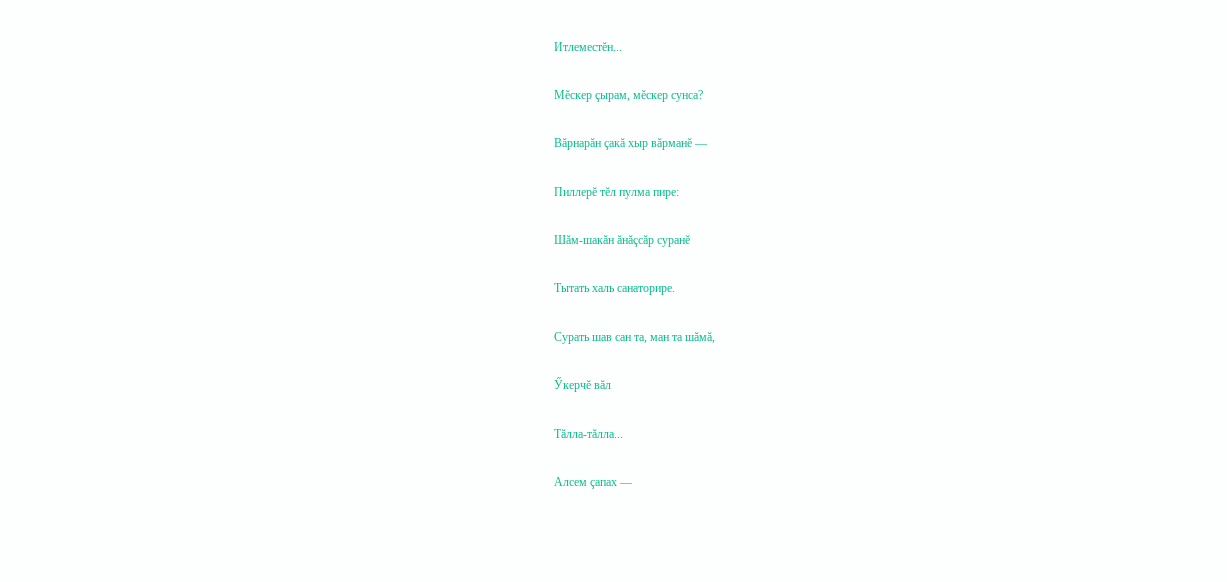Итлеместĕн...

Мĕскер çырам, мĕскер сунса?

Вăрнарăн çакă хыр вăрманĕ —

Пиллерĕ тĕл пулма пире:

Шăм-шакăн ăнăçсăр суранĕ

Тытать халь санаторире.

Сурать шав сан та, ман та шăмă,

Ӳкерчĕ вăл

Тăлла-тăлла...

Алсем çапах —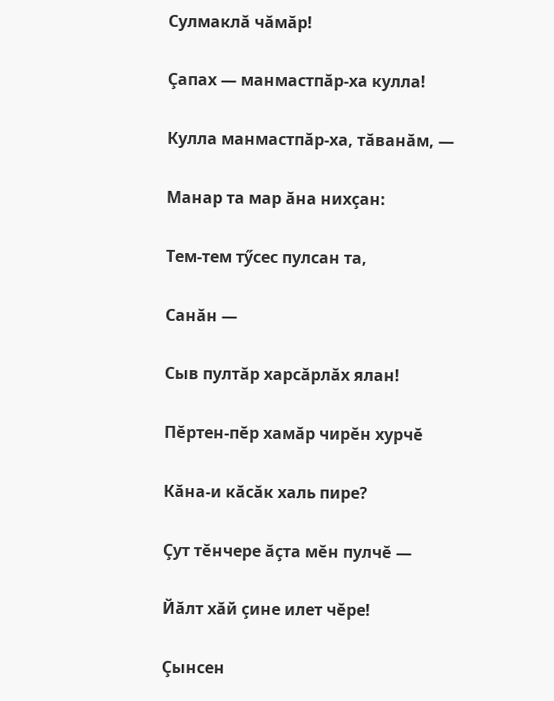Сулмаклă чăмăр!

Çапах — манмастпăр-ха кулла!

Кулла манмастпăр-ха, тăванăм, —

Манар та мар ăна нихçан:

Тем-тем тӳсес пулсан та,

Санăн —

Сыв пултăр харсăрлăх ялан!

Пĕртен-пĕр хамăр чирĕн хурчĕ

Кăна-и кăсăк халь пире?

Çут тĕнчере ăçта мĕн пулчĕ —

Йăлт хăй çине илет чĕре!

Çынсен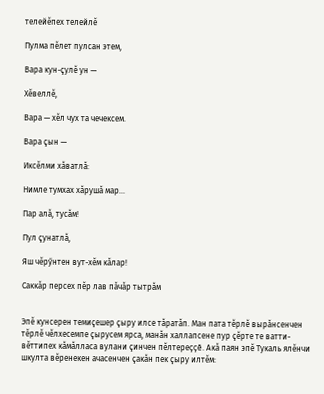телейĕпех телейлĕ

Пулма пĕлет пулсан этем,

Вара кун-çулĕ ун —

Хĕвеллĕ,

Вара — хĕл чух та чечексем.

Вара çын —

Иксĕлми хăватлă:

Нимле тумхах хăрушă мар...

Пар алă, тусăм!

Пул çунатлă,

Яш чĕрӳнтен вут-хĕм кăлар!

Саккăр персех пĕр лав пăчăр тытрăм


Эпĕ кунсерен темиçешер çыру илсе тăратăп. Ман пата тĕрлĕ вырăнсенчен тĕрлĕ чĕлхесемпе çырусем ярса, манăн халлапсене пур çĕрте те ватти-вĕттипех кăмăлласа вулани çинчен пĕлтереççĕ. Акă паян эпĕ Тукаль ялĕнчи шкулта вĕренекен ачасенчен çакăн пек çыру илтĕм: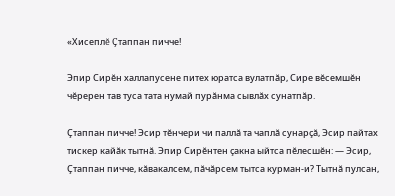«Хисеплĕ Çтаппан пичче!

Эпир Сирĕн халлапусене питех юратса вулатпăр, Сире вĕсемшĕн чĕререн тав туса тата нумай пурăнма сывлăх сунатпăр.

Çтаппан пичче! Эсир тĕнчери чи паллă та чаплă сунарçă, Эсир пайтах тискер кайăк тытнă. Эпир Сирĕнтен çакна ыйтса пĕлесшĕн: — Эсир, Çтаппан пичче, кăвакалсем, пăчăрсем тытса курман-и? Тытнă пулсан,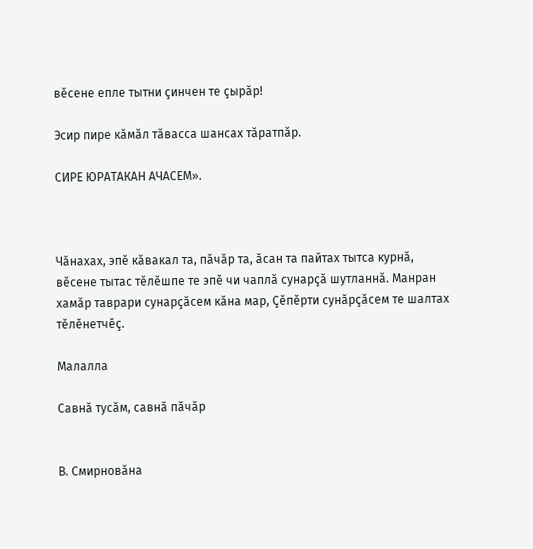вĕсене епле тытни çинчен те çырăр!

Эсир пире кăмăл тăвасса шансах тăратпăр.

СИРЕ ЮРАТАКАН АЧАСЕМ».



Чăнахах, эпĕ кăвакал та, пăчăр та, ăсан та пайтах тытса курнă, вĕсене тытас тĕлĕшпе те эпĕ чи чаплă сунарçă шутланнă. Манран хамăр таврари сунарçăсем кăна мар, Çĕпĕрти сунăрçăсем те шалтах тĕлĕнетчĕç.

Малалла

Савнă тусăм, савнă пăчăр


В. Смирновăна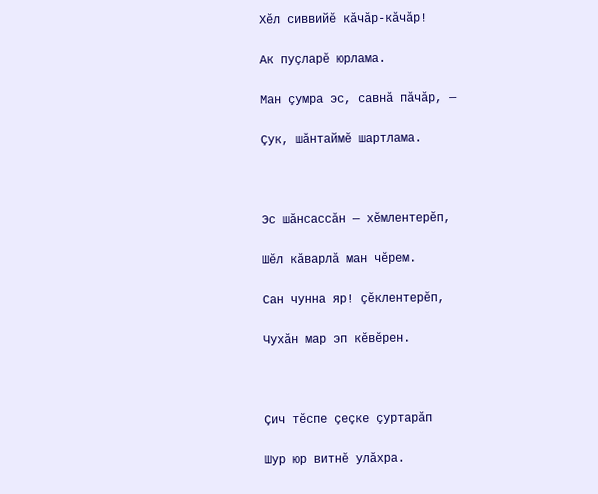Хĕл сиввийĕ кăчăр-кăчăр!

Ак пуçларĕ юрлама.

Ман çумра эс, савнă пăчăр, —

Çук, шăнтаймĕ шартлама.



Эс шăнсассăн — хĕмлентерĕп,

Шĕл кăварлă ман чĕрем.

Сан чунна яр! çĕклентерĕп,

Чухăн мар эп кĕвĕрен.



Çич тĕспе çеçке çуртарăп

Шур юр витнĕ улăхра.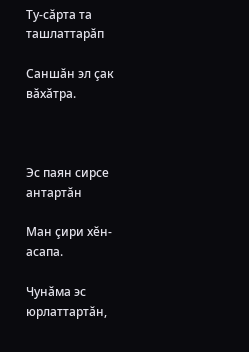Ту-сăрта та ташлаттарăп

Саншăн эл çак вăхăтра.



Эс паян сирсе антартăн

Ман çири хĕн-асапа.

Чунăма эс юрлаттартăн,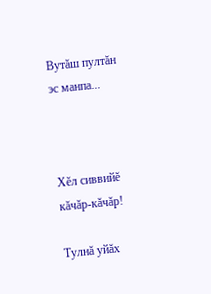Вутăш пултăн эс манпа...



Хĕл сиввийĕ кăчăр-кăчăр!

Тулнă уйăх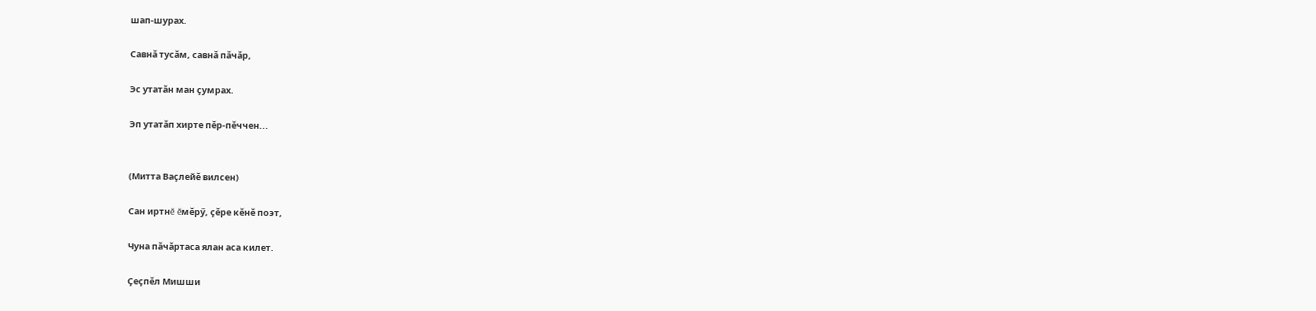шап-шурах.

Савнă тусăм, савнă пăчăр,

Эс утатăн ман çумрах.

Эп утатăп хирте пĕр-пĕччен...


(Митта Ваçлейĕ вилсен)

Сан иртнĕ ĕмĕрӳ, çĕре кĕнĕ поэт,

Чуна пăчăртаса ялан аса килет.

Çеçпĕл Мишши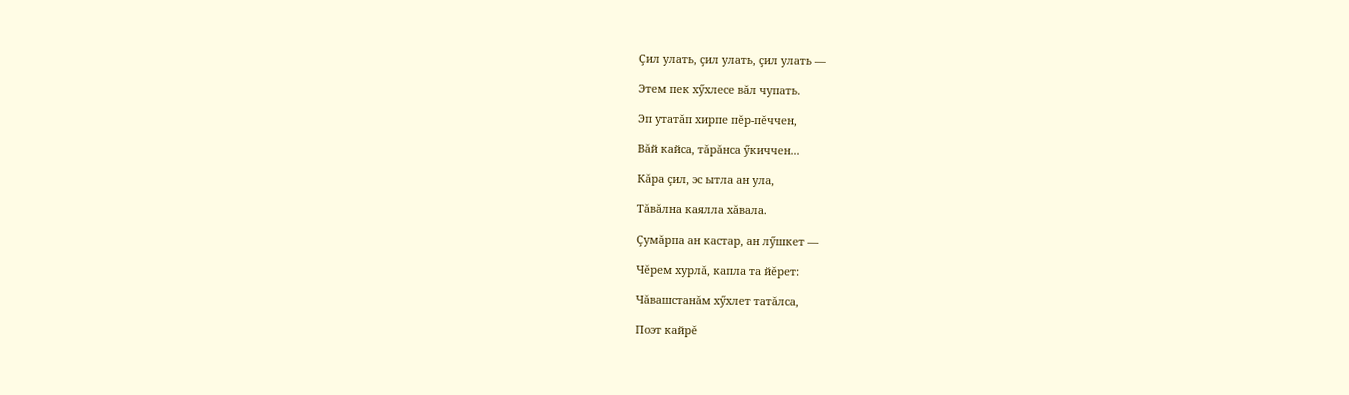Çил улать, çил улать, çил улать —

Этем пек хӳхлесе вăл чупать.

Эп утатăп хирпе пĕр-пĕччен,

Вăй кайса, тăрăнса ӳкиччен...

Кăра çил, эс ытла ан ула,

Тăвăлна каялла хăвала.

Çумăрпа ан кастар, ан лӳшкет —

Чĕрем хурлă, капла та йĕрет:

Чăвашстанăм хӳхлет татăлса,

Поэт кайрĕ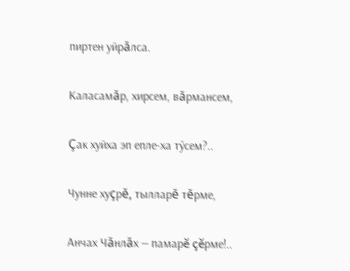пиртен уйрăлса.

Каласамăр, хирсем, вăрмансем,

Çак хуйха эп епле-ха тӳсем?..

Чунне хуçрĕ, тылларĕ тĕрме,

Анчах Чăнлăх — памарĕ çĕрме!..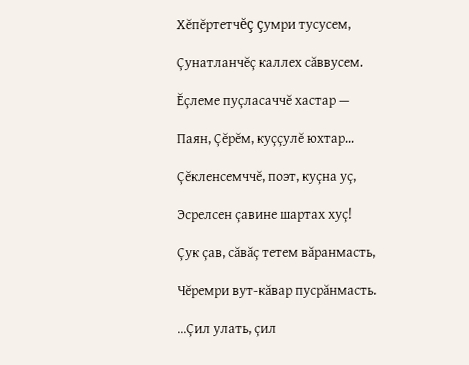Хĕпĕртетчĕç çумри тусусем,

Çунатланчĕç каллех сăввусем.

Ĕçлеме пуçласаччĕ хастар —

Паян, Çĕрĕм, куççулĕ юхтар...

Çĕкленсемччĕ, поэт, куçна уç,

Эсрелсен çавине шартах хуç!

Çук çав, сăвăç тетем вăранмасть,

Чĕремри вут-кăвар пусрăнмасть.

...Çил улать, çил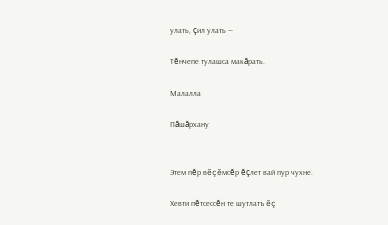улать, çил улать —

Тĕнчепе тулашса макăрать.

Малалла

Пăшăрхану


Этем пĕр вĕçĕмсĕр ĕçлет вай пур чухне.

Хевти пĕтсессĕн те шутлатъ ĕç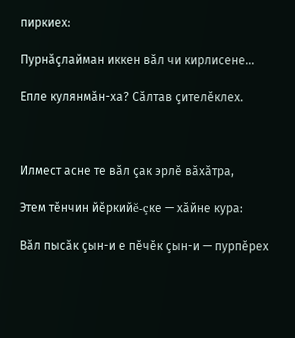пиркиех:

Пурнăçлайман иккен вăл чи кирлисене...

Епле кулянмăн-ха? Сăлтав çителĕклех.



Илмест асне те вăл çак эрлĕ вăхăтра,

Этем тĕнчин йĕркийĕ-çке — хăйне кура:

Вăл пысăк çын-и е пĕчĕк çын-и — пурпĕрех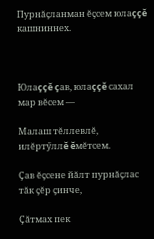Пурнăçланман ĕçсем юлаççĕ кашниннех.



Юлаççĕ çав, юлаççĕ сахал мар вĕсем —

Малаш тĕллевлĕ, илĕртӳллĕ ĕмĕтсем.

Çав ĕçсене йăлт пурнăçлас тăк çĕр çинче,

Çăтмах пек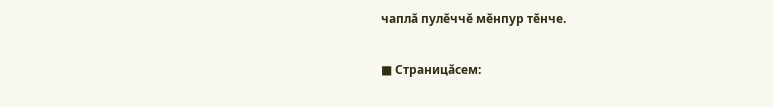чаплă пулĕччĕ мĕнпур тĕнче.

■ Страницăсем: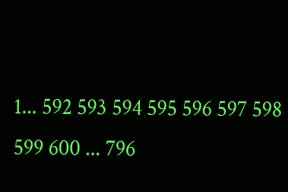1... 592 593 594 595 596 597 598 599 600 ... 796